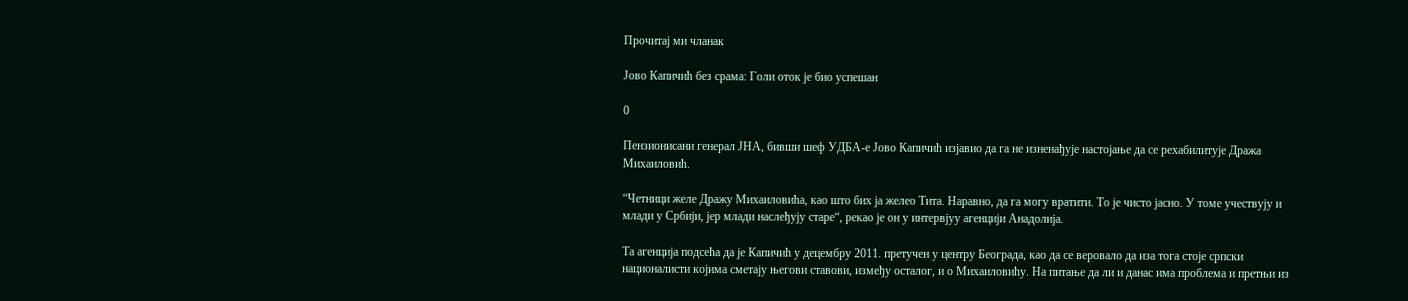Прочитај ми чланак

Јово Капичић без срама: Голи оток је био успешан

0

Пензионисани генерал ЈНА, бивши шеф УДБА-е Јово Капичић изјавио да га не изненађује настојање да се рехабилитује Дража Михаиловић.

“Четници желе Дражу Михаиловића, као што бих ја желео Тита. Наравно, да га могу вратити. То је чисто јасно. У томе учествују и млади у Србији, јер млади наслеђују старе“, рекао је он у интервјуу агенцији Анадолија.

Та агенција подсећа да је Капичић у децембру 2011. претучен у центру Београда, као да се веровало да иза тога стоје српски националисти којима сметају његови ставови, између осталог, и о Михаиловићу. На питање да ли и данас има проблема и претњи из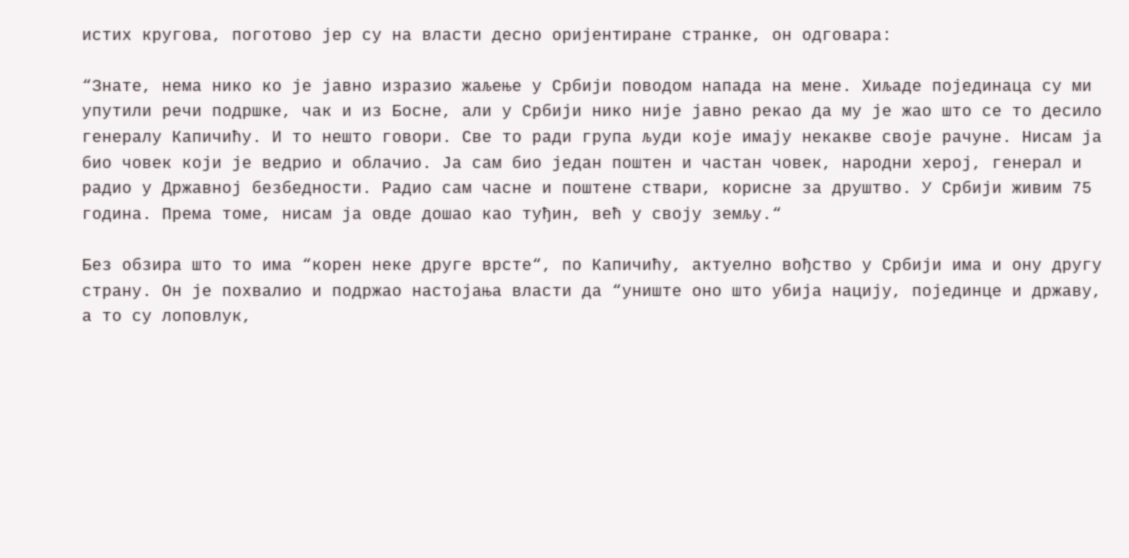истих кругова, поготово јер су на власти десно оријентиране странке, он одговара:

“Знате, нема нико ко је јавно изразио жаљење у Србији поводом напада на мене. Хиљаде појединаца су ми упутили речи подршке, чак и из Босне, али у Србији нико није јавно рекао да му је жао што се то десило генералу Капичићу. И то нешто говори. Све то ради група људи које имају некакве своје рачуне. Нисам ја био човек који је ведрио и облачио. Ја сам био један поштен и частан човек, народни херој, генерал и радио у Државној безбедности. Радио сам часне и поштене ствари, корисне за друштво. У Србији живим 75 година. Према томе, нисам ја овде дошао као туђин, већ у своју земљу.“

Без обзира што то има “корен неке друге врсте“, по Капичићу, актуелно вођство у Србији има и ону другу страну. Он је похвалио и подржао настојања власти да “униште оно што убија нацију, појединце и државу, а то су лоповлук,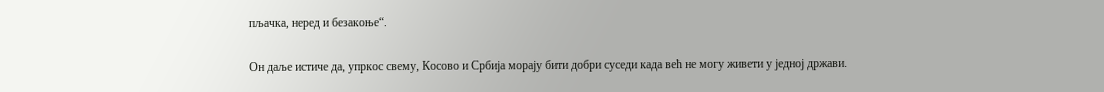пљачка, неред и безакоње“.

Он даље истиче да, упркос свему, Косово и Србија морају бити добри суседи када већ не могу живети у једној држави.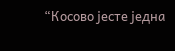“Косово јесте једна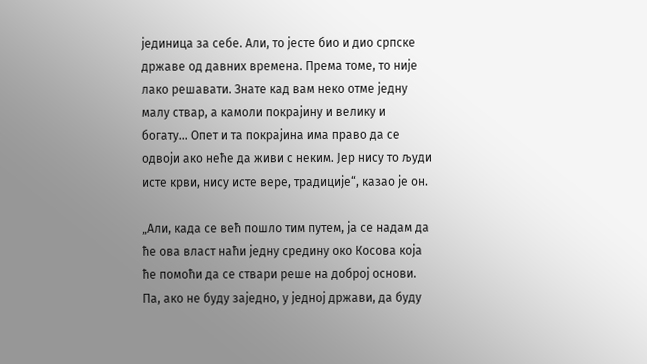јединица за себе. Али, то јесте био и дио српске државе од давних времена. Према томе, то није лако решавати. Знате кад вам неко отме једну малу ствар, а камоли покрајину и велику и богату… Опет и та покрајина има право да се одвоји ако неће да живи с неким. Јер нису то људи исте крви, нису исте вере, традиције“, казао је он.

„Али, када се већ пошло тим путем, ја се надам да ће ова власт наћи једну средину око Косова која ће помоћи да се ствари реше на доброј основи. Па, ако не буду заједно, у једној држави, да буду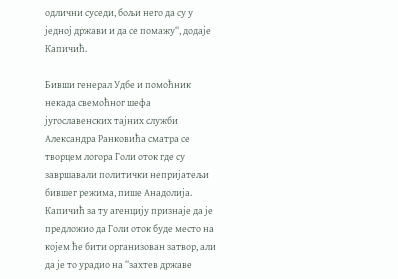одлични суседи, бољи него да су у једној држави и да се помажу“, додаје Капичић.

Бивши генерал Удбе и помоћник некада свемоћног шефа југославенских тајних служби Александра Ранковића сматра се творцем логора Голи оток где су завршавали политички непријатељи бившег режима, пише Анадолија. Капичић за ту агенцију признаје да је предложио да Голи оток буде место на којем ће бити организован затвор, али да је то урадио на “захтев државе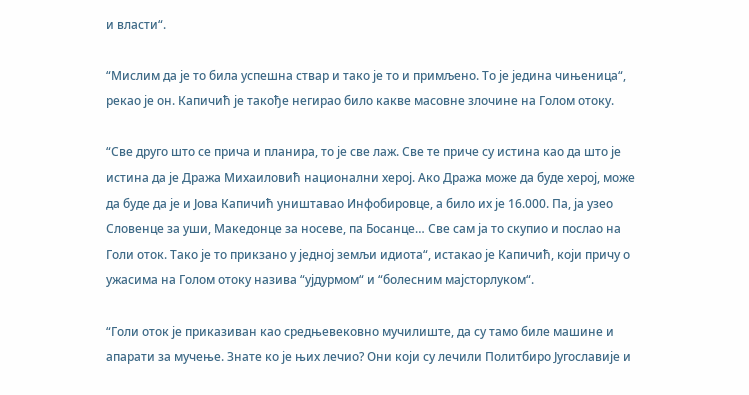и власти“.

“Мислим да је то била успешна ствар и тако је то и примљено. То је једина чињеница“, рекао је он. Капичић је такође негирао било какве масовне злочине на Голом отоку.

“Све друго што се прича и планира, то је све лаж. Све те приче су истина као да што је истина да је Дража Михаиловић национални херој. Ако Дража може да буде херој, може да буде да је и Јова Капичић уништавао Инфобировце, а било их је 16.000. Па, ја узео Словенце за уши, Македонце за носеве, па Босанце… Све сам ја то скупио и послао на Голи оток. Тако је то прикзано у једној земљи идиота“, истакао је Капичић, који причу о ужасима на Голом отоку назива “ујдурмом“ и “болесним мајсторлуком“.

“Голи оток је приказиван као средњевековно мучилиште, да су тамо биле машине и апарати за мучење. Знате ко је њих лечио? Они који су лечили Политбиро Југославије и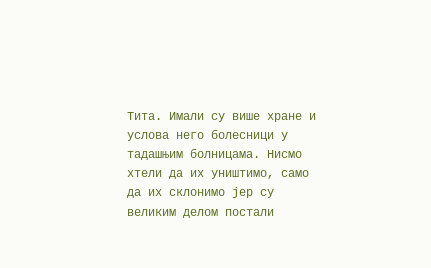Тита. Имали су више хране и услова него болесници у тадашњим болницама. Нисмо хтели да их уништимо, само да их склонимо јер су великим делом постали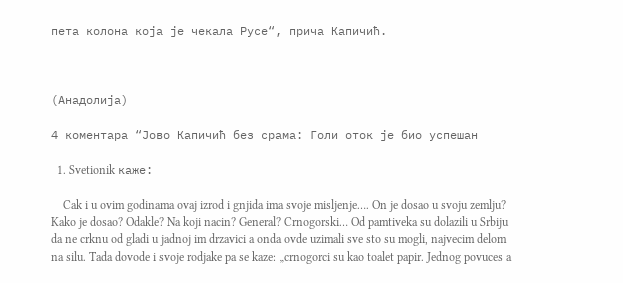пета колона која је чекала Русе“, прича Капичић.



(Анадолија)

4 коментара “Јово Капичић без срама: Голи оток је био успешан

  1. Svetionik каже:

    Cak i u ovim godinama ovaj izrod i gnjida ima svoje misljenje…. On je dosao u svoju zemlju? Kako je dosao? Odakle? Na koji nacin? General? Crnogorski… Od pamtiveka su dolazili u Srbiju da ne crknu od gladi u jadnoj im drzavici a onda ovde uzimali sve sto su mogli, najvecim delom na silu. Tada dovode i svoje rodjake pa se kaze: „crnogorci su kao toalet papir. Jednog povuces a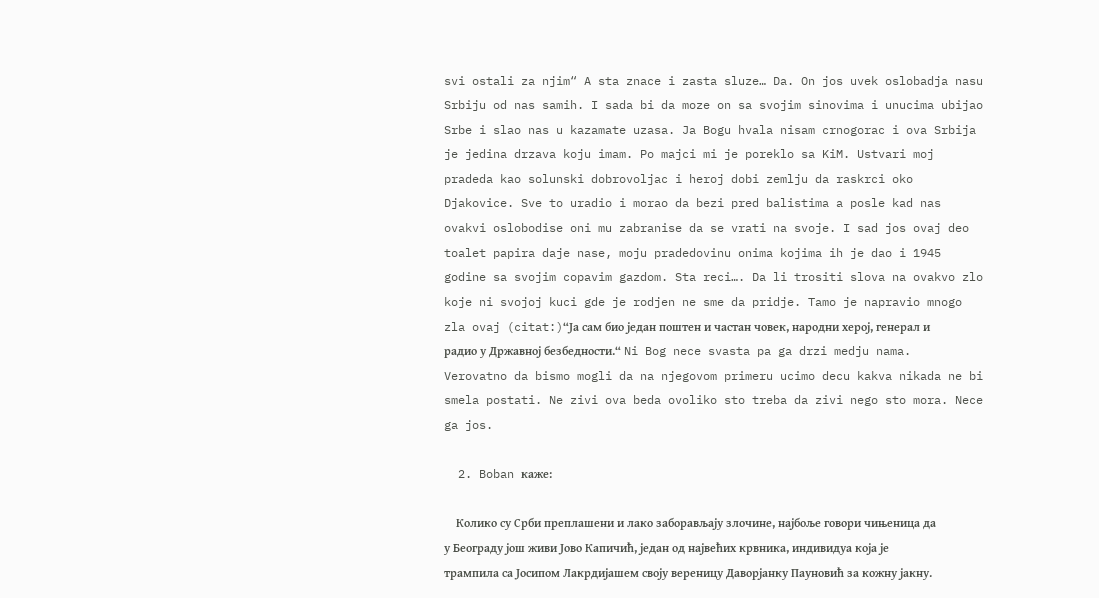svi ostali za njim“ A sta znace i zasta sluze… Da. On jos uvek oslobadja nasu Srbiju od nas samih. I sada bi da moze on sa svojim sinovima i unucima ubijao Srbe i slao nas u kazamate uzasa. Ja Bogu hvala nisam crnogorac i ova Srbija je jedina drzava koju imam. Po majci mi je poreklo sa KiM. Ustvari moj pradeda kao solunski dobrovoljac i heroj dobi zemlju da raskrci oko Djakovice. Sve to uradio i morao da bezi pred balistima a posle kad nas ovakvi oslobodise oni mu zabranise da se vrati na svoje. I sad jos ovaj deo toalet papira daje nase, moju pradedovinu onima kojima ih je dao i 1945 godine sa svojim copavim gazdom. Sta reci…. Da li trositi slova na ovakvo zlo koje ni svojoj kuci gde je rodjen ne sme da pridje. Tamo je napravio mnogo zla ovaj (citat:)“Ја сам био један поштен и частан човек, народни херој, генерал и радио у Државној безбедности.“ Ni Bog nece svasta pa ga drzi medju nama. Verovatno da bismo mogli da na njegovom primeru ucimo decu kakva nikada ne bi smela postati. Ne zivi ova beda ovoliko sto treba da zivi nego sto mora. Nece ga jos.

  2. Boban каже:

    Колико су Срби преплашени и лако заборављају злочине, најбоље говори чињеница да у Београду још живи Јово Капичић, један од највећих крвника, индивидуа која је трампила са Јосипом Лакрдијашем своју вереницу Даворјанку Пауновић за кожну јакну.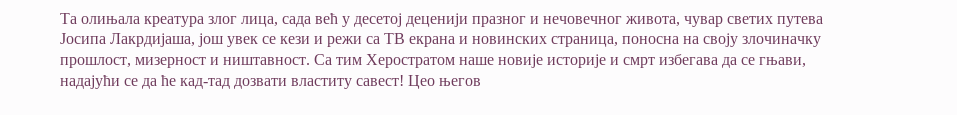Та олињала креатура злог лица, сада већ у десетој деценији празног и нечовечног живота, чувар светих путева Јосипа Лакрдијаша, још увек се кези и режи са ТВ екрана и новинских страница, поносна на своју злочиначку прошлост, мизерност и ништавност. Са тим Херостратом наше новије историје и смрт избегава да се гњави, надајући се да ће кад-тад дозвати властиту савест! Цео његов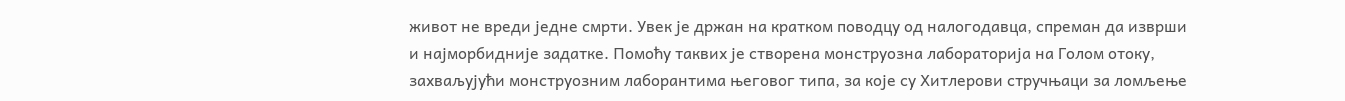живот не вреди једне смрти. Увек је држан на кратком поводцу од налогодавца, спреман да изврши и најморбидније задатке. Помоћу таквих је створена монструозна лабораторија на Голом отоку, захваљујући монструозним лаборантима његовог типа, за које су Хитлерови стручњаци за ломљење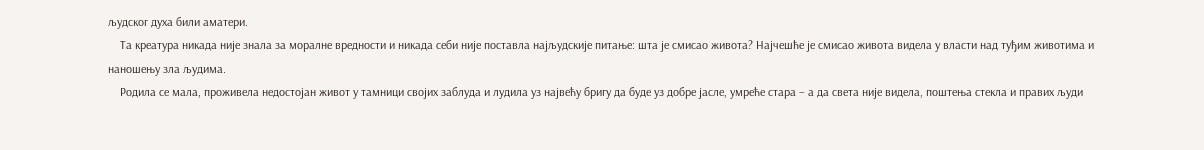људског духа били аматери.
    Та креатура никада није знала за моралне вредности и никада себи није поставла најљудскије питање: шта је смисао живота? Најчешће је смисао живота видела у власти над туђим животима и наношењу зла људима.
    Родила се мала, проживела недостојан живот у тамници својих заблуда и лудила уз највећу бригу да буде уз добре јасле, умреће стара – а да света није видела, поштења стекла и правих људи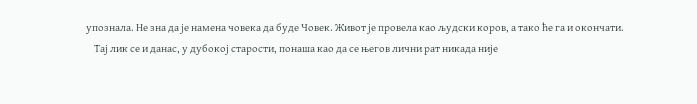упознала. Не зна да је намена човека да буде Човек. Живот је провела као људски коров, а тако ће га и окончати.
    Тај лик се и данас, у дубокој старости, понаша као да се његов лични рат никада није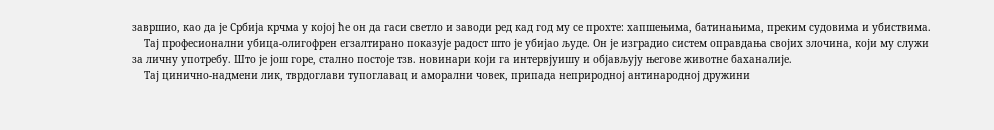завршио, као да је Србија крчма у којој ће он да гаси светло и заводи ред кад год му се прохте: хапшењима, батинањима, преким судовима и убиствима.
    Тај професионални убица-олигофрен егзалтирано показује радост што је убијао људе. Он је изградио систем оправдања својих злочина, који му служи за личну употребу. Што је још горе, стално постоје тзв. новинари који га интервјуишу и објављују његове животне баханалије.
    Тај цинично-надмени лик, тврдоглави тупоглавац и аморални човек, припада неприродној антинародној дружини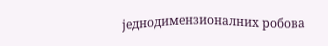једнодимензионалних робова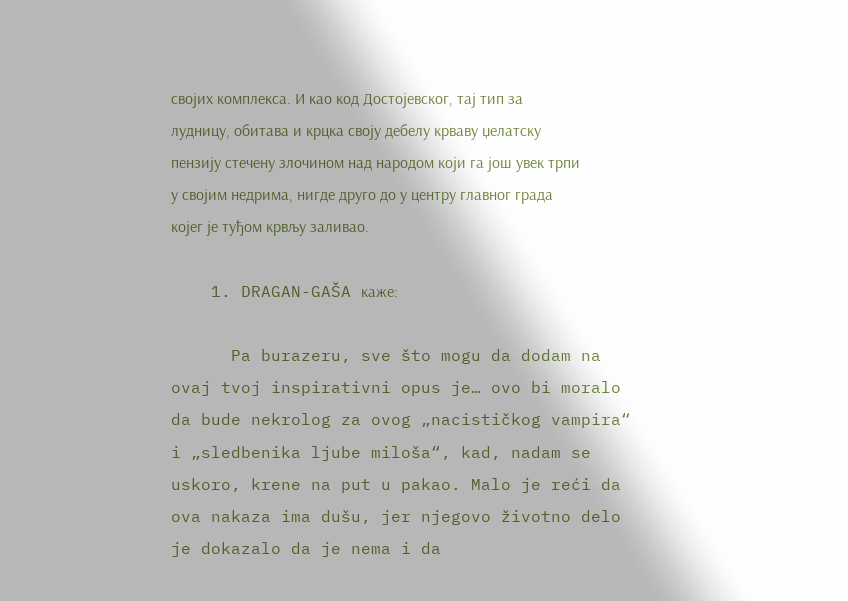својих комплекса. И као код Достојевског, тај тип за лудницу, обитава и крцка своју дебелу крваву џелатску пензију стечену злочином над народом који га још увек трпи у својим недрима, нигде друго до у центру главног града којег је туђом крвљу заливао.

    1. DRAGAN-GAŠA каже:

      Pa burazeru, sve što mogu da dodam na ovaj tvoj inspirativni opus je… ovo bi moralo da bude nekrolog za ovog „nacističkog vampira“ i „sledbenika ljube miloša“, kad, nadam se uskoro, krene na put u pakao. Malo je reći da ova nakaza ima dušu, jer njegovo životno delo je dokazalo da je nema i da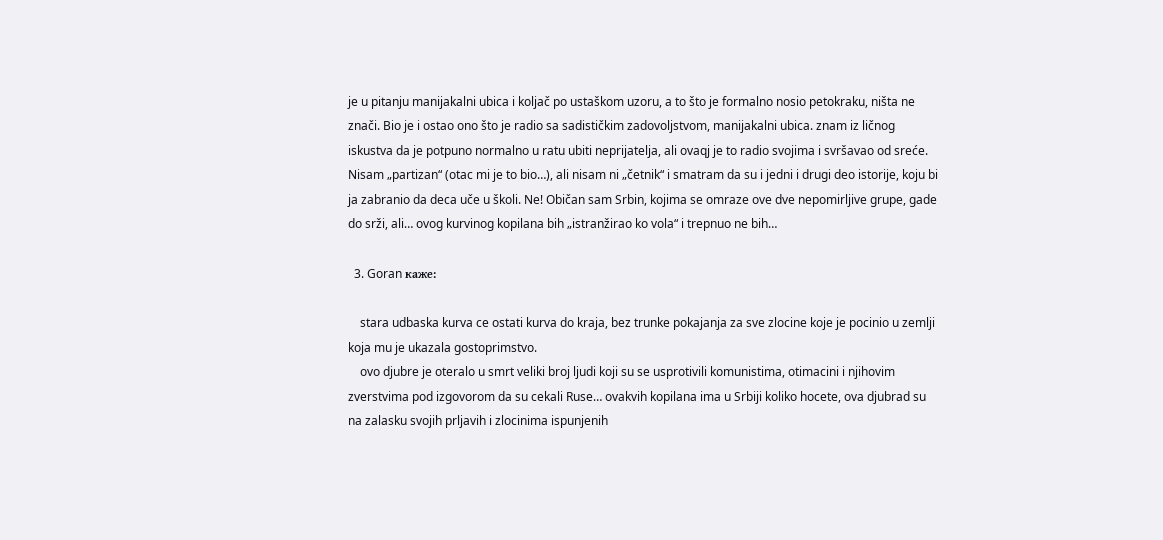je u pitanju manijakalni ubica i koljač po ustaškom uzoru, a to što je formalno nosio petokraku, ništa ne znači. Bio je i ostao ono što je radio sa sadističkim zadovoljstvom, manijakalni ubica. znam iz ličnog iskustva da je potpuno normalno u ratu ubiti neprijatelja, ali ovaqj je to radio svojima i svršavao od sreće. Nisam „partizan“ (otac mi je to bio…), ali nisam ni „četnik“ i smatram da su i jedni i drugi deo istorije, koju bi ja zabranio da deca uče u školi. Ne! Običan sam Srbin, kojima se omraze ove dve nepomirljive grupe, gade do srži, ali… ovog kurvinog kopilana bih „istranžirao ko vola“ i trepnuo ne bih…

  3. Goran каже:

    stara udbaska kurva ce ostati kurva do kraja, bez trunke pokajanja za sve zlocine koje je pocinio u zemlji koja mu je ukazala gostoprimstvo.
    ovo djubre je oteralo u smrt veliki broj ljudi koji su se usprotivili komunistima, otimacini i njihovim zverstvima pod izgovorom da su cekali Ruse… ovakvih kopilana ima u Srbiji koliko hocete, ova djubrad su na zalasku svojih prljavih i zlocinima ispunjenih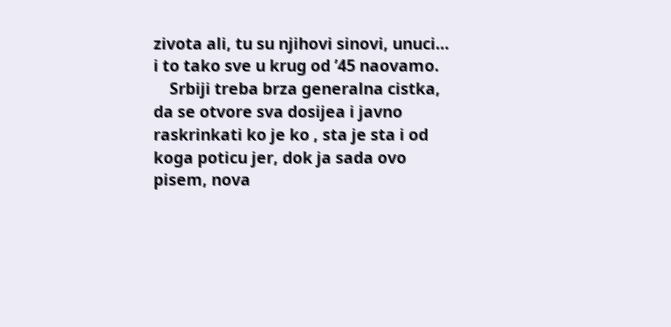zivota ali, tu su njihovi sinovi, unuci… i to tako sve u krug od ’45 naovamo.
    Srbiji treba brza generalna cistka, da se otvore sva dosijea i javno raskrinkati ko je ko , sta je sta i od koga poticu jer, dok ja sada ovo pisem, nova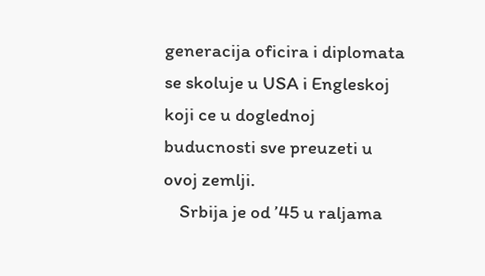generacija oficira i diplomata se skoluje u USA i Engleskoj koji ce u doglednoj buducnosti sve preuzeti u ovoj zemlji.
    Srbija je od ’45 u raljama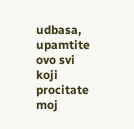udbasa, upamtite ovo svi koji procitate moj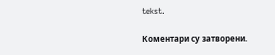tekst.

Коментари су затворени.